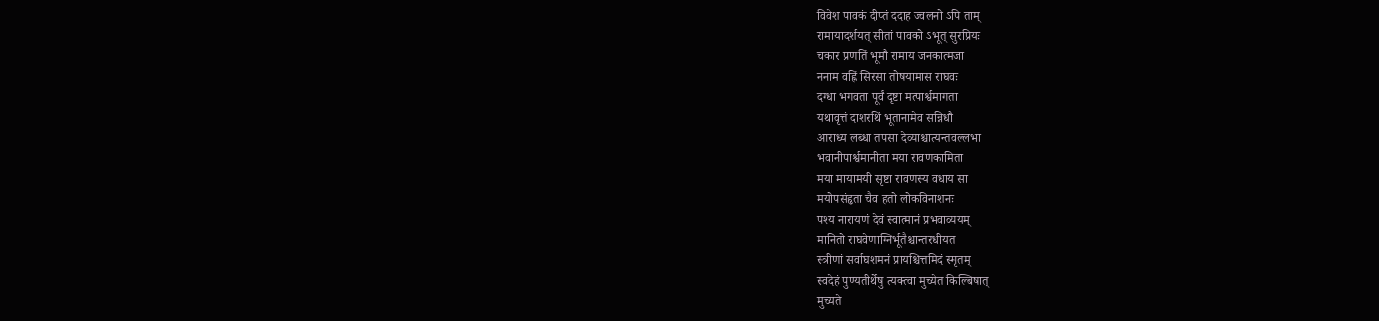विवेश पावकं दीप्तं ददाह ज्वलनो ऽपि ताम्
रामायादर्शयत् सीतां पावको ऽभूत् सुरप्रियः
चकार प्रणतिं भूमौ रामाय जनकात्मजा
ननाम वह्निं सिरसा तोषयामास राघवः
दग्धा भगवता पूर्वं दृष्टा मत्पार्श्वमागता
यथावृत्तं दाशरथिं भूतानामेव सन्निधौ
आराध्य लब्धा तपसा देव्याश्चात्यन्तवल्लभा
भवानीपार्श्वमानीता मया रावणकामिता
मया मायामयी सृष्टा रावणस्य वधाय सा
मयोपसंहृता चैव हतो लोकविनाशनः
पश्य नारायणं देवं स्वात्मानं प्रभवाव्ययम्
मानितो राघवेणाग्निर्भूतैश्चान्तरधीयत
स्त्रीणां सर्वाघशमनं प्रायश्चित्तमिदं स्मृतम्
स्वदेहं पुण्यतीर्थेषु त्यक्त्वा मुच्येत किल्बिषात्
मुच्यते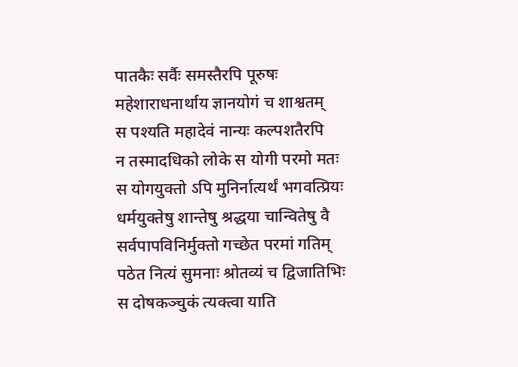पातकैः सर्वैः समस्तैरपि पूरुषः
महेशाराधनार्थाय ज्ञानयोगं च शाश्वतम्
स पश्यति महादेवं नान्यः कल्पशतैरपि
न तस्मादधिको लोके स योगी परमो मतः
स योगयुक्तो ऽपि मुनिर्नात्यर्थं भगवत्प्रियः
धर्मयुक्तेषु शान्तेषु श्रद्धया चान्वितेषु वै
सर्वपापविनिर्मुक्तो गच्छेत परमां गतिम्
पठेत नित्यं सुमनाः श्रोतव्यं च द्विजातिभिः
स दोषकञ्चुकं त्यक्त्वा याति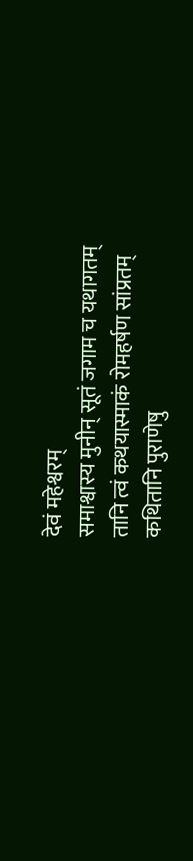देवं महेश्वरम्
समाश्वास्य मुनीन् सूतं जगाम च यथागतम्
तानि त्वं कथयास्माकं रोमहर्षण सांप्रतम्
कथितानि पुराणेषु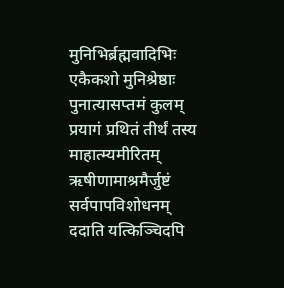मुनिभिर्ब्रह्मवादिभिः
एकैकशो मुनिश्रेष्ठाः पुनात्यासप्तमं कुलम्
प्रयागं प्रथितं तीर्थं तस्य माहात्म्यमीरितम्
ऋषीणामाश्रमैर्जुष्टं सर्वपापविशोधनम्
ददाति यत्किञ्चिदपि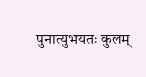पुनात्युभयतः कुलम्